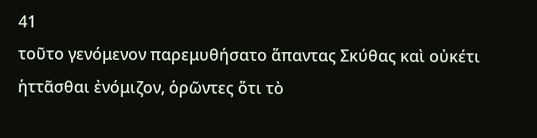41
τοῦτο γενόμενον παρεμυθήσατο ἅπαντας Σκύθας καὶ οὐκέτι ἡττᾶσθαι ἐνόμιζον, ὁρῶντες ὅτι τὸ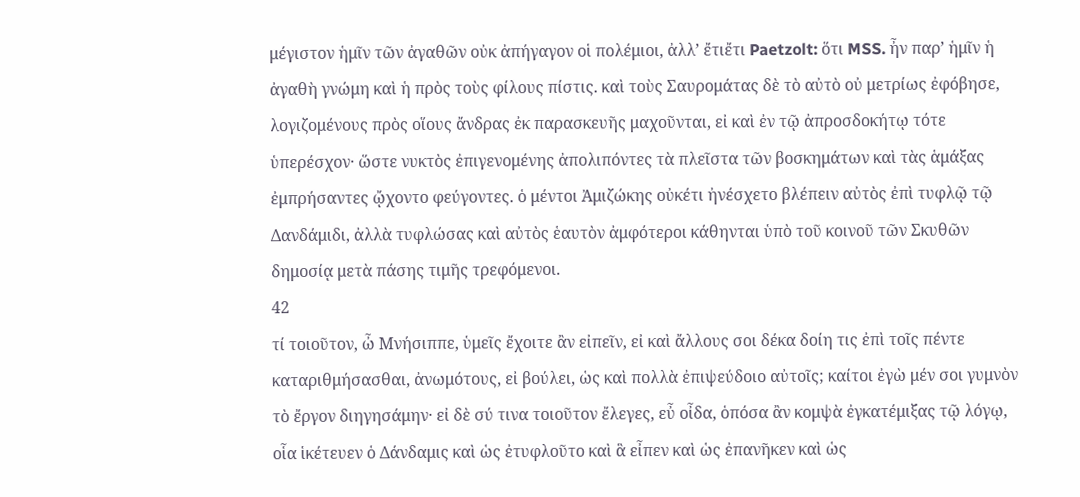μέγιστον ἡμῖν τῶν ἀγαθῶν οὐκ ἀπήγαγον οἱ πολέμιοι, ἀλλʼ ἔτιἔτι Paetzolt: ὅτι MSS. ἦν παρʼ ἡμῖν ἡ ἀγαθὴ γνώμη καὶ ἡ πρὸς τοὺς φίλους πίστις. καὶ τοὺς Σαυρομάτας δὲ τὸ αὐτὸ οὐ μετρίως ἐφόβησε, λογιζομένους πρὸς οἵους ἄνδρας ἐκ παρασκευῆς μαχοῦνται, εἰ καὶ ἐν τῷ ἀπροσδοκήτῳ τότε ὑπερέσχον· ὥστε νυκτὸς ἐπιγενομένης ἀπολιπόντες τὰ πλεῖστα τῶν βοσκημάτων καὶ τὰς ἁμάξας ἐμπρήσαντες ᾤχοντο φεύγοντες. ὁ μέντοι Ἀμιζώκης οὐκέτι ἠνέσχετο βλέπειν αὐτὸς ἐπὶ τυφλῷ τῷ Δανδάμιδι, ἀλλὰ τυφλώσας καὶ αὐτὸς ἑαυτὸν ἀμφότεροι κάθηνται ὑπὸ τοῦ κοινοῦ τῶν Σκυθῶν δημοσίᾳ μετὰ πάσης τιμῆς τρεφόμενοι.
42
τί τοιοῦτον, ὦ Μνήσιππε, ὑμεῖς ἔχοιτε ἂν εἰπεῖν, εἰ καὶ ἄλλους σοι δέκα δοίη τις ἐπὶ τοῖς πέντε καταριθμήσασθαι, ἀνωμότους, εἰ βούλει, ὡς καὶ πολλὰ ἐπιψεύδοιο αὐτοῖς; καίτοι ἐγὼ μέν σοι γυμνὸν τὸ ἔργον διηγησάμην· εἰ δὲ σύ τινα τοιοῦτον ἔλεγες, εὖ οἶδα, ὁπόσα ἂν κομψὰ ἐγκατέμιξας τῷ λόγῳ, οἷα ἱκέτευεν ὁ Δάνδαμις καὶ ὡς ἐτυφλοῦτο καὶ ἃ εἶπεν καὶ ὡς ἐπανῆκεν καὶ ὡς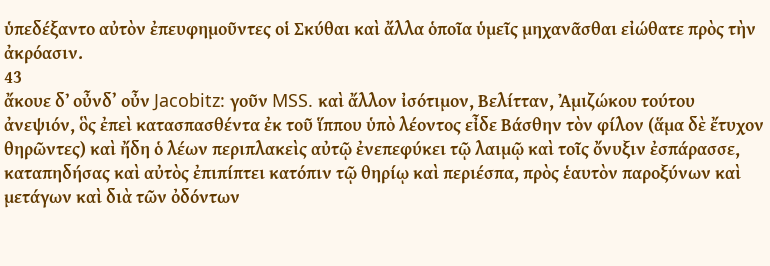ὑπεδέξαντο αὐτὸν ἐπευφημοῦντες οἱ Σκύθαι καὶ ἄλλα ὁποῖα ὑμεῖς μηχανᾶσθαι εἰώθατε πρὸς τὴν ἀκρόασιν.
43
ἄκουε δʼ οὖνδ’ οὖν Jacobitz: γοῦν MSS. καὶ ἄλλον ἰσότιμον, Βελίτταν, Ἀμιζώκου τούτου ἀνεψιόν, ὃς ἐπεὶ κατασπασθέντα ἐκ τοῦ ἵππου ὑπὸ λέοντος εἶδε Βάσθην τὸν φίλον (ἅμα δὲ ἔτυχον θηρῶντες) καὶ ἤδη ὁ λέων περιπλακεὶς αὐτῷ ἐνεπεφύκει τῷ λαιμῷ καὶ τοῖς ὄνυξιν ἐσπάρασσε, καταπηδήσας καὶ αὐτὸς ἐπιπίπτει κατόπιν τῷ θηρίῳ καὶ περιέσπα, πρὸς ἑαυτὸν παροξύνων καὶ μετάγων καὶ διὰ τῶν ὀδόντων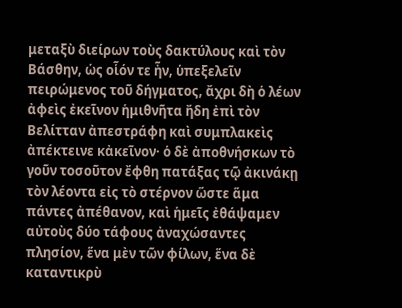μεταξὺ διείρων τοὺς δακτύλους καὶ τὸν Βάσθην, ὡς οἷόν τε ἦν, ὑπεξελεῖν πειρώμενος τοῦ δήγματος, ἄχρι δὴ ὁ λέων ἀφεὶς ἐκεῖνον ἡμιθνῆτα ἤδη ἐπὶ τὸν Βελίτταν ἀπεστράφη καὶ συμπλακεὶς ἀπέκτεινε κἀκεῖνον· ὁ δὲ ἀποθνήσκων τὸ γοῦν τοσοῦτον ἔφθη πατάξας τῷ ἀκινάκῃ τὸν λέοντα εἰς τὸ στέρνον ὥστε ἅμα πάντες ἀπέθανον, καὶ ἡμεῖς ἐθάψαμεν αὐτοὺς δύο τάφους ἀναχώσαντες πλησίον, ἕνα μὲν τῶν φίλων, ἕνα δὲ καταντικρὺ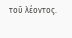τοῦ λέοντος.